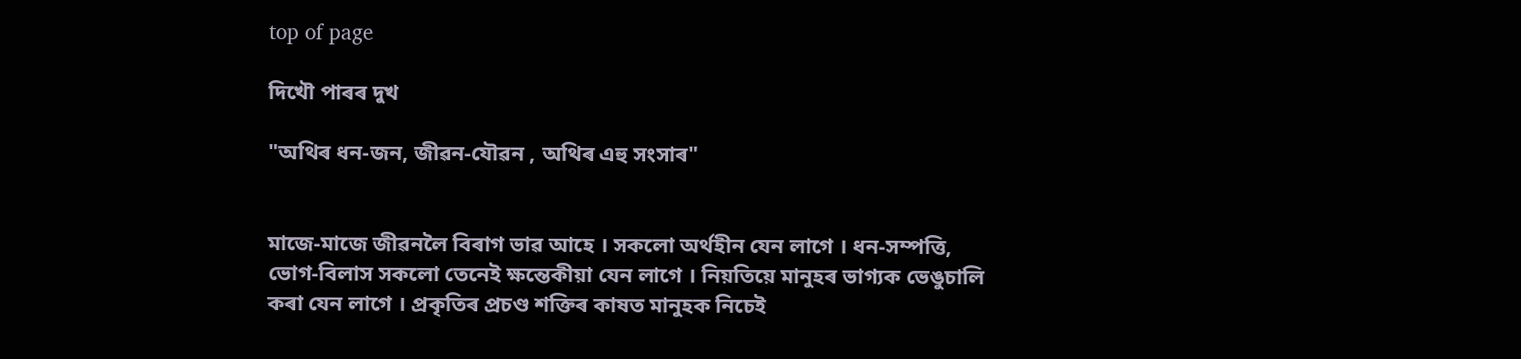top of page

দিখৌ পাৰৰ দুখ

"অথিৰ ধন-জন, জীৱন-যৌৱন , অথিৰ এহু সংসাৰ"


মাজে-মাজে জীৱনলৈ বিৰাগ ভাৱ আহে । সকলো অৰ্থহীন যেন লাগে । ধন-সম্পত্তি, ভোগ-বিলাস সকলো তেনেই ক্ষন্তেকীয়া যেন লাগে । নিয়তিয়ে মানুহৰ ভাগ্যক ভেঙুচালি কৰা যেন লাগে । প্ৰকৃতিৰ প্ৰচণ্ড শক্তিৰ কাষত মানুহক নিচেই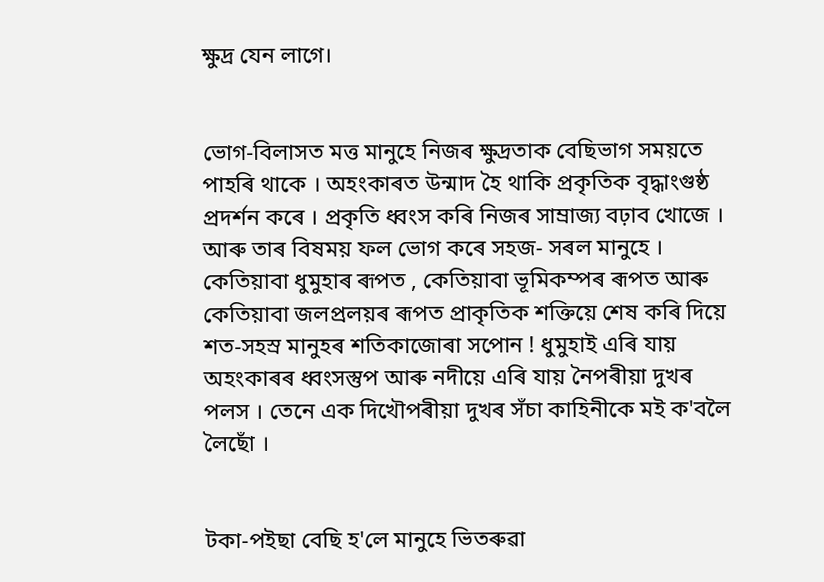ক্ষুদ্ৰ যেন লাগে।


ভোগ-বিলাসত মত্ত মানুহে নিজৰ ক্ষুদ্ৰতাক বেছিভাগ সময়তে পাহৰি থাকে । অহংকাৰত উন্মাদ হৈ থাকি প্ৰকৃতিক বৃদ্ধাংগুষ্ঠ প্ৰদৰ্শন কৰে । প্ৰকৃতি ধ্বংস কৰি নিজৰ সাম্ৰাজ্য বঢ়াব খোজে । আৰু তাৰ বিষময় ফল ভোগ কৰে সহজ- সৰল মানুহে । কেতিয়াবা ধুমুহাৰ ৰূপত , কেতিয়াবা ভূমিকম্পৰ ৰূপত আৰু কেতিয়াবা জলপ্ৰলয়ৰ ৰূপত প্ৰাকৃতিক শক্তিয়ে শেষ কৰি দিয়ে শত-সহস্ৰ মানুহৰ শতিকাজোৰা সপোন ! ধুমুহাই এৰি যায় অহংকাৰৰ ধ্বংসস্তুপ আৰু নদীয়ে এৰি যায় নৈপৰীয়া দুখৰ পলস । তেনে এক দিখৌপৰীয়া দুখৰ সঁচা কাহিনীকে মই ক'বলৈ লৈছোঁ ।


টকা-পইছা বেছি হ'লে মানুহে ভিতৰুৱা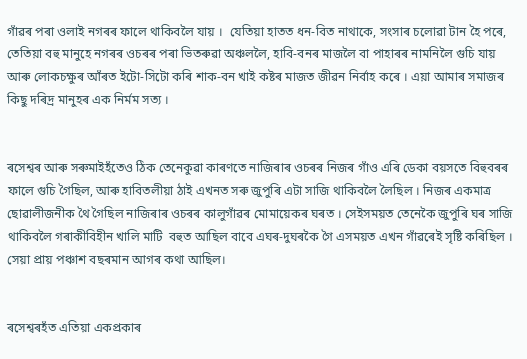গাঁৱৰ পৰা ওলাই নগৰৰ ফালে থাকিবলৈ যায় ।  যেতিয়া হাতত ধন-বিত নাথাকে, সংসাৰ চলোৱা টান হৈ পৰে, তেতিয়া বহু মানুহে নগৰৰ ওচৰৰ পৰা ভিতৰুৱা অঞ্চললৈ, হাবি-বনৰ মাজলৈ বা পাহাৰৰ নামনিলৈ গুচি যায় আৰু লোকচক্ষুৰ আঁৰত ইটো-সিটো কৰি শাক-বন খাই কষ্টৰ মাজত জীৱন নিৰ্বাহ কৰে । এয়া আমাৰ সমাজৰ কিছু দৰিদ্ৰ মানুহৰ এক নিৰ্মম সত্য ।


ৰসেশ্বৰ আৰু সৰুমাইহঁতেও ঠিক তেনেকুৱা কাৰণতে নাজিৰাৰ ওচৰৰ নিজৰ গাঁও এৰি ডেকা বয়সতে বিহুবৰৰ ফালে গুচি গৈছিল, আৰু হাবিতলীয়া ঠাই এখনত সৰু জুপুৰি এটা সাজি থাকিবলৈ লৈছিল । নিজৰ একমাত্ৰ ছোৱালীজনীক থৈ গৈছিল নাজিৰাৰ ওচৰৰ কালুগাঁৱৰ মোমায়েকৰ ঘৰত । সেইসময়ত তেনেকৈ জুপুৰি ঘৰ সাজি থাকিবলৈ গৰাকীবিহীন খালি মাটি  বহুত আছিল বাবে এঘৰ-দুঘৰকৈ গৈ এসময়ত এখন গাঁৱৰেই সৃষ্টি কৰিছিল । সেয়া প্ৰায় পঞ্চাশ বছৰমান আগৰ কথা আছিল।


ৰসেশ্বৰহঁত এতিয়া একপ্ৰকাৰ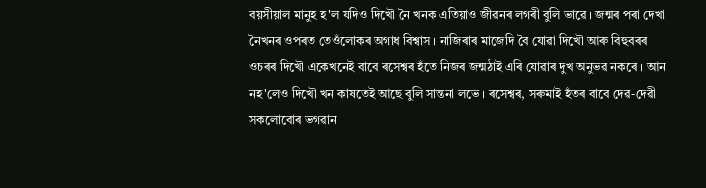বয়সীয়াল মানুহ হ'ল যদিও দিখৌ নৈ খনক এতিয়াও জীৱনৰ লগৰী বুলি ভাৱে । জন্মৰ পৰা দেখা নৈখনৰ ওপৰত তেওঁলোকৰ অগাধ বিশ্বাস । নাজিৰাৰ মাজেদি বৈ যোৱা দিখৌ আৰু বিহুবৰৰ ওচৰৰ দিখৌ একেখনেই বাবে ৰসেশ্বৰ হঁতে নিজৰ জন্মঠাই এৰি যোৱাৰ দুখ অনুভৱ নকৰে । আন নহ'লেও দিখৌ খন কাষতেই আছে বুলি সান্তনা লভে । ৰসেশ্বৰ, সৰুমাই হঁতৰ বাবে দেৱ-দেৱী সকলোবোৰ ভগৱান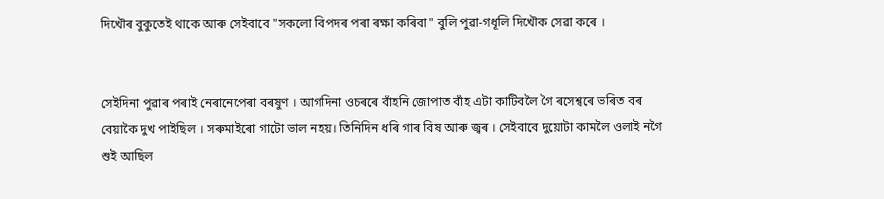দিখৌৰ বুকুতেই থাকে আৰু সেইবাবে "সকলো বিপদৰ পৰা ৰক্ষা কৰিবা" বুলি পুৱা-গধূলি দিখৌক সেৱা কৰে ।


সেইদিনা পুৱাৰ পৰাই নেৰানেপেৰা বৰষুণ । আগদিনা ওচৰৰে বাঁহনি জোপাত বাঁহ এটা কাটিবলৈ গৈ ৰসেশ্বৰে ভৰিত বৰ বেয়াকৈ দুখ পাইছিল । সৰুমাইৰো গাটো ভাল নহয়। তিনিদিন ধৰি গাৰ বিষ আৰু জ্বৰ । সেইবাবে দুয়োটা কামলৈ ওলাই নগৈ শুই আছিল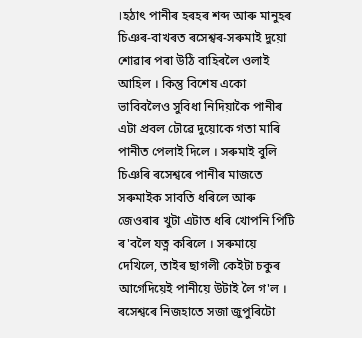।হঠাৎ পানীৰ হৰহৰ শব্দ আৰু মানুহৰ চিঞৰ-বাখৰত ৰসেশ্বৰ-সৰুমাই দুয়ো শোৱাৰ পৰা উঠি বাহিৰলৈ ওলাই আহিল । কিন্তু বিশেষ একো ভাবিবলৈও সুবিধা নিদিয়াকৈ পানীৰ এটা প্ৰবল ঢৌৱে দুয়োকে গতা মাৰি পানীত পেলাই দিলে । সৰুমাই বুলি চিঞৰি ৰসেশ্বৰে পানীৰ মাজতে সৰুমাইক সাবতি ধৰিলে আৰু জেওৰাৰ খুটা এটাত ধৰি খোপনি পিটি ৰ'বলৈ যত্ন কৰিলে । সৰুমায়ে দেখিলে, তাইৰ ছাগলী কেইটা চকুৰ আগেদিয়েই পানীয়ে উটাই লৈ গ'ল । ৰসেশ্বৰে নিজহাতে সজা জুপুৰিটো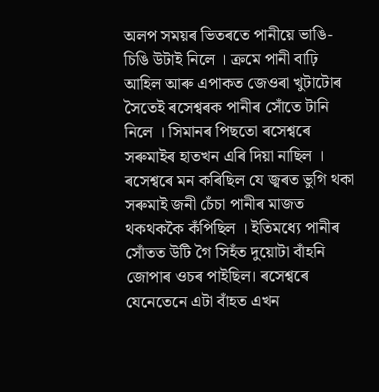অলপ সময়ৰ ভিতৰতে পানীয়ে ভাঙি-চিঙি উটাই নিলে । ক্ৰমে পানী বাঢ়ি আহিল আৰু এপাকত জেওৰা খুটাটোৰ সৈতেই ৰসেশ্বৰক পানীৰ সোঁতে টানি নিলে । সিমানৰ পিছতো ৰসেশ্বৰে সৰুমাইৰ হাতখন এৰি দিয়া নাছিল । ৰসেশ্বৰে মন কৰিছিল যে জ্বৰত ভুগি থকা সৰুমাই জনী চেঁচা পানীৰ মাজত থকথককৈ কঁপিছিল । ইতিমধ্যে পানীৰ সোঁতত উটি গৈ সিহঁত দুয়োটা বাঁহনি জোপাৰ ওচৰ পাইছিল। ৰসেশ্বৰে যেনেতেনে এটা বাঁহত এখন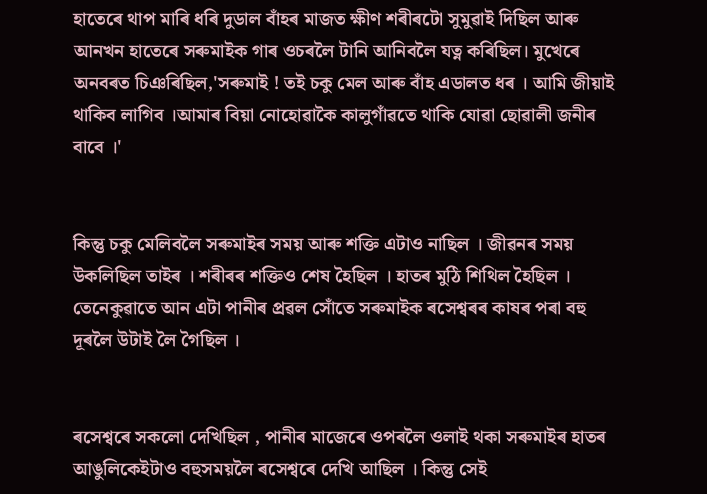হাতেৰে থাপ মাৰি ধৰি দুডাল বাঁহৰ মাজত ক্ষীণ শৰীৰটো সুমুৱাই দিছিল আৰু আনখন হাতেৰে সৰুমাইক গাৰ ওচৰলৈ টানি আনিবলৈ যত্ন কৰিছিল। মুখেৰে অনবৰত চিঞৰিছিল,'সৰুমাই ! তই চকু মেল আৰু বাঁহ এডালত ধৰ । আমি জীয়াই থাকিব লাগিব ।আমাৰ বিয়া নোহোৱাকৈ কালুগাঁৱতে থাকি যোৱা ছোৱালী জনীৰ বাবে ।'


কিন্তু চকু মেলিবলৈ সৰুমাইৰ সময় আৰু শক্তি এটাও নাছিল । জীৱনৰ সময় উকলিছিল তাইৰ । শৰীৰৰ শক্তিও শেষ হৈছিল । হাতৰ মুঠি শিথিল হৈছিল ।  তেনেকুৱাতে আন এটা পানীৰ প্ৰৱল সোঁতে সৰুমাইক ৰসেশ্বৰৰ কাষৰ পৰা বহু দূৰলৈ উটাই লৈ গৈছিল ।


ৰসেশ্বৰে সকলো দেখিছিল , পানীৰ মাজেৰে ওপৰলৈ ওলাই থকা সৰুমাইৰ হাতৰ আঙুলিকেইটাও বহুসময়লৈ ৰসেশ্বৰে দেখি আছিল । কিন্তু সেই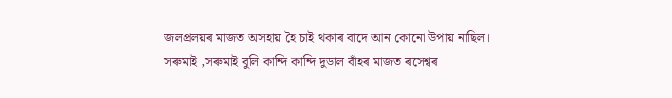জলপ্ৰলয়ৰ মাজত অসহায় হৈ চাই থকাৰ বাদে আন কোনো উপায় নাছিল। সৰুমাই ,সৰুমাই বুলি কান্দি কান্দি দুডাল বাঁহৰ মাজত ৰসেশ্বৰ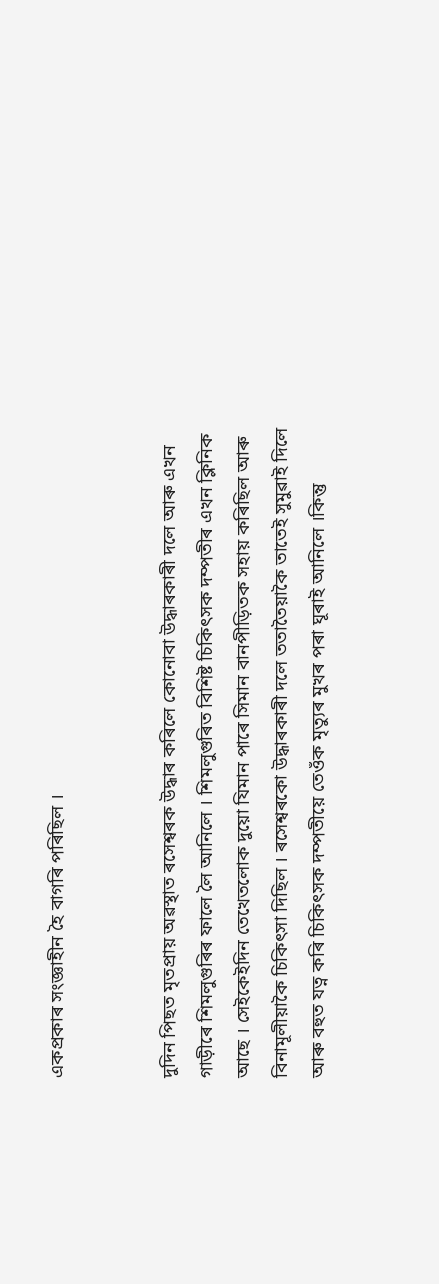একপ্ৰকাৰ সংজ্ঞাহীন হৈ বাগৰি পৰিছিল ।


দুদিন পিছত মৃতপ্ৰায় অৱস্থাত ৰসেশ্বৰক উদ্ধাৰ কৰিলে কোনোবা উদ্ধাৰকাৰী দলে আৰু এখন গাড়ীৰে শিমলুগুৰিৰ ফালে লৈ আনিলে । শিমলুগুৰিত বিশিষ্ট চিকিৎসক দম্পতীৰ এখন ক্লিনিক আছে । সেইকেইদিন তেখেতলোক দুয়ো যিমান পাৰে সিমান বানপীড়িতক সহায় কৰিছিল আৰু বিনামূলীয়াকৈ চিকিৎসা দিছিল । ৰসেশ্বৰকো উদ্ধাৰকাৰী দলে ততাতৈয়াকৈ তাতেই সুমুৱাই দিলে আৰু বহুত যত্ন কৰি চিকিৎসক দম্পতীয়ে তেওঁক মৃত্যুৰ মুখৰ পৰা ঘূৰাই আনিলে ।কিন্তু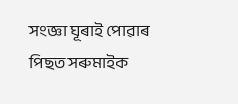সংজ্ঞা ঘূৰাই পোৱাৰ পিছত সৰুমাইক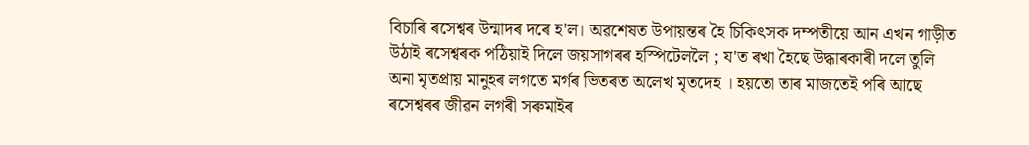বিচাৰি ৰসেশ্বৰ উন্মাদৰ দৰে হ'ল। অৱশেষত উপায়ন্তৰ হৈ চিকিৎসক দম্পতীয়ে আন এখন গাড়ীত উঠাই ৰসেশ্বৰক পঠিয়াই দিলে জয়সাগৰৰ হস্পিটেললৈ ; য'ত ৰখা হৈছে উদ্ধাৰকাৰী দলে তুলি অনা মৃতপ্ৰায় মানুহৰ লগতে মৰ্গৰ ভিতৰত অলেখ মৃতদেহ । হয়তো তাৰ মাজতেই পৰি আছে ৰসেশ্বৰৰ জীৱন লগৰী সৰুমাইৰ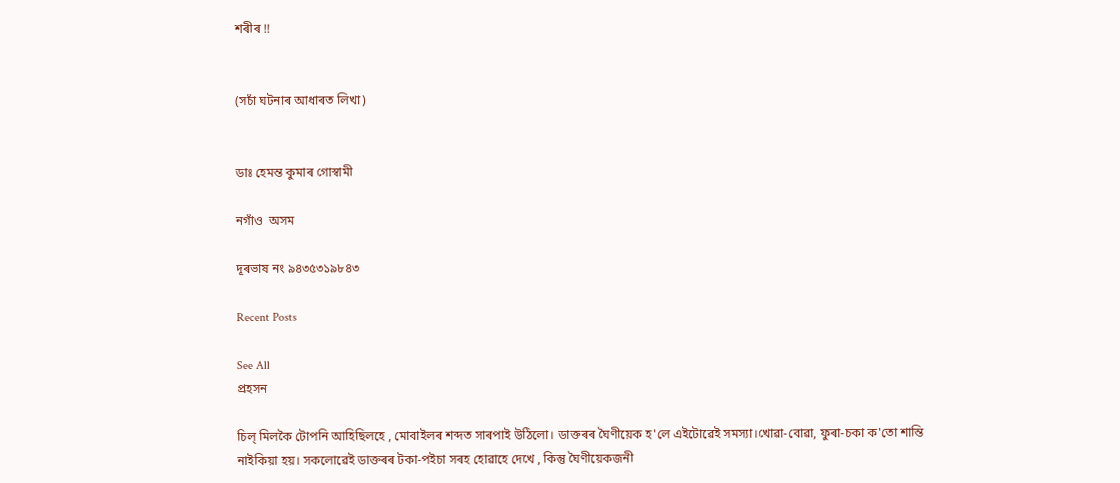শৰীৰ !!


(সচাঁ ঘটনাৰ আধাৰত লিখা)


ডাঃ হেমন্ত কুমাৰ গোস্বামী

নগাঁও  অসম

দূৰভাষ নং ৯৪৩৫৩১৯৮৪৩

Recent Posts

See All
প্ৰহসন

চিল্ মিলকৈ টোপনি আহিছিলহে , মোবাইলৰ শব্দত সাৰপাই উঠিলো। ডাক্তৰৰ ঘৈণীয়েক হ'লে এইটোৱেই সমস্যা।খোৱা-বোৱা, ফুৰা-চকা ক'তো শান্তি নাইকিয়া হয়। সকলোৱেই ডাক্তৰৰ টকা-পইচা সৰহ হোৱাহে দেখে , কিন্তু ঘৈণীয়েকজনী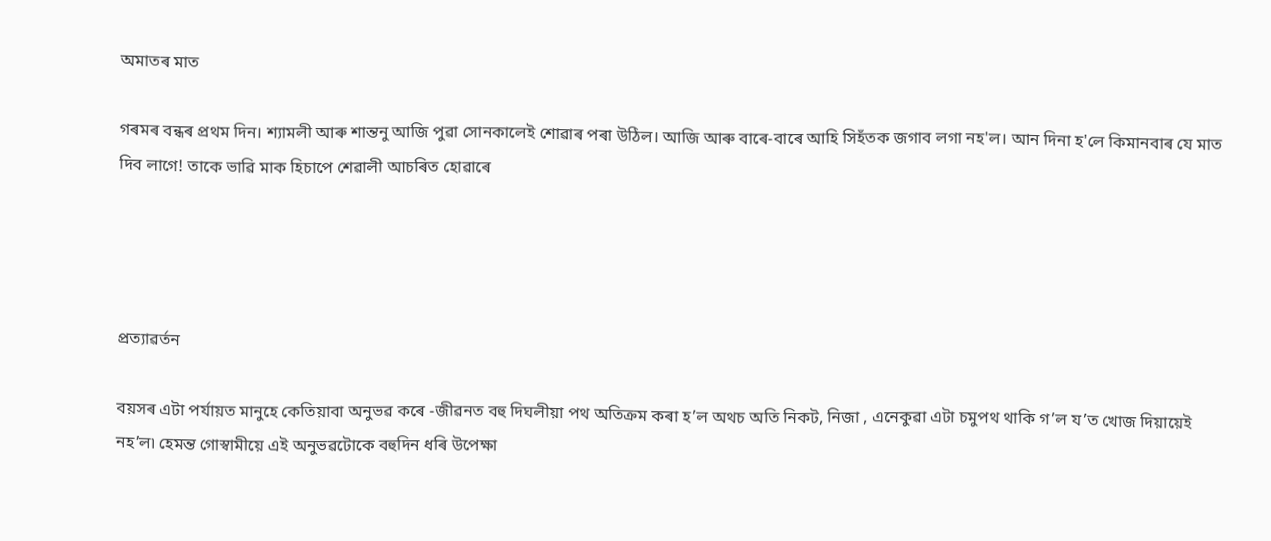অমাতৰ মাত

গৰমৰ বন্ধৰ প্ৰথম দিন। শ্যামলী আৰু শান্তনু আজি পুৱা সোনকালেই শোৱাৰ পৰা উঠিল। আজি আৰু বাৰে-বাৰে আহি সিহঁতক জগাব লগা নহ'ল। আন দিনা হ'লে কিমানবাৰ যে মাত দিব লাগে! তাকে ভাৱি মাক হিচাপে শেৱালী আচৰিত হোৱাৰে




প্ৰত্যাৱৰ্তন

বয়সৰ এটা পৰ্যায়ত মানুহে কেতিয়াবা অনুভৱ কৰে -জীৱনত বহু দিঘলীয়া পথ অতিক্ৰম কৰা হ’ল অথচ অতি নিকট, নিজা , এনেকুৱা এটা চমুপথ থাকি গ’ল য’ত খোজ দিয়ায়েই নহ’ল৷ হেমন্ত গোস্বামীয়ে এই অনুভৱটোকে বহুদিন ধৰি উপেক্ষা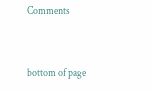Comments


bottom of page